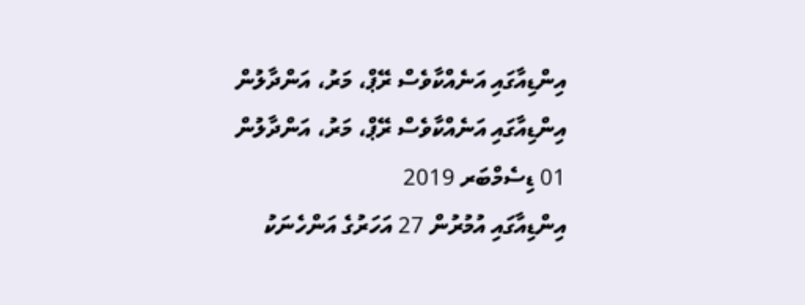އިންޑިއާގައި އަނެއްކާވެސް ރޭޕް، މަރު، އަންދާލުން
އިންޑިއާގައި އަނެއްކާވެސް ރޭޕް، މަރު، އަންދާލުން
01 ޑިސެމްބަރ 2019
އިންޑިއާގައި އުމުރުން 27 އަހަރުގެ އަންހެނަކު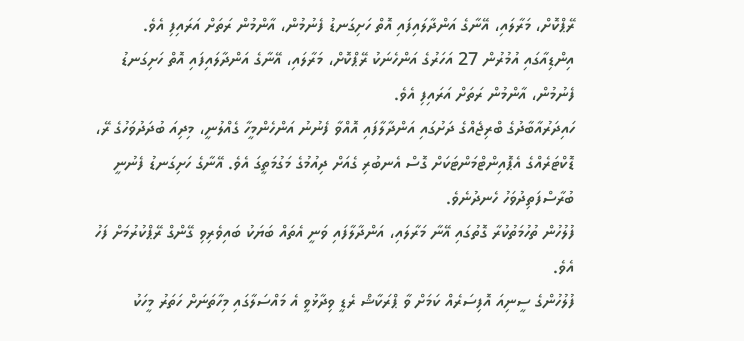ރޭޕްކޮށް، މަރާލައި، އޭނާގެ އަންދާލައިފައި އޮތް ހަށިގަނޑު ފެނުމުން، އާންމުން ރަތަށް އަރައިފި އެވެ.
އިންޑިއާގައި އުމުރުން 27 އަހަރުގެ އަންހެނަކު ރޭޕްކޮށް، މަރާލައި، އޭނާގެ އަންދާލައިފައި އޮތް ހަށިގަނޑު ފެނުމުން، އާންމުން ރަތަށް އަރައިފި އެވެ.
ހައިދަރުއާބާދުގެ ބްރިޖެއްގެ ދަށުގައި އަންދާލާފައި އޮއްވާ ފެނުނު އަންހެންމީހާ ގެއްލުނީ، މިދިއަ ބުދަދުވަހުގެ ރޭ، ޑޮކްޓަރެއްގެ އެޕޮއިންޓްމަންޓަކަށް ގޮސް އެނބުރި ގެއަށް ދިއުމުގެ މަގުމަތީގަ އެވެ. އޭނާގެ ހަށިގަނޑު ފެނުނީ ބުރާސްފަތިދުވަހު ހެނދުނެވެ.
ފުލުހުން ތުހުމަތުކުރާ ގޮތުގައި އޭނާ މަރާލައި، އަންދާލާފައި ވަނީ އެތައް ބަޔަކު ބައިވެރިވި ގޭންގް ރޭޕްކުރުމަށް ފަހު އެވެ.
ފުލުހުންގެ ސީނިއަ އޮފިސަރެއް ކަމަށް ވާ ޕްރަކާޝް ރެޑީ ވިދާޅުވީ އެ މައްސަލާގައި މިހާތަނަށް ހަތަރު މީހަކު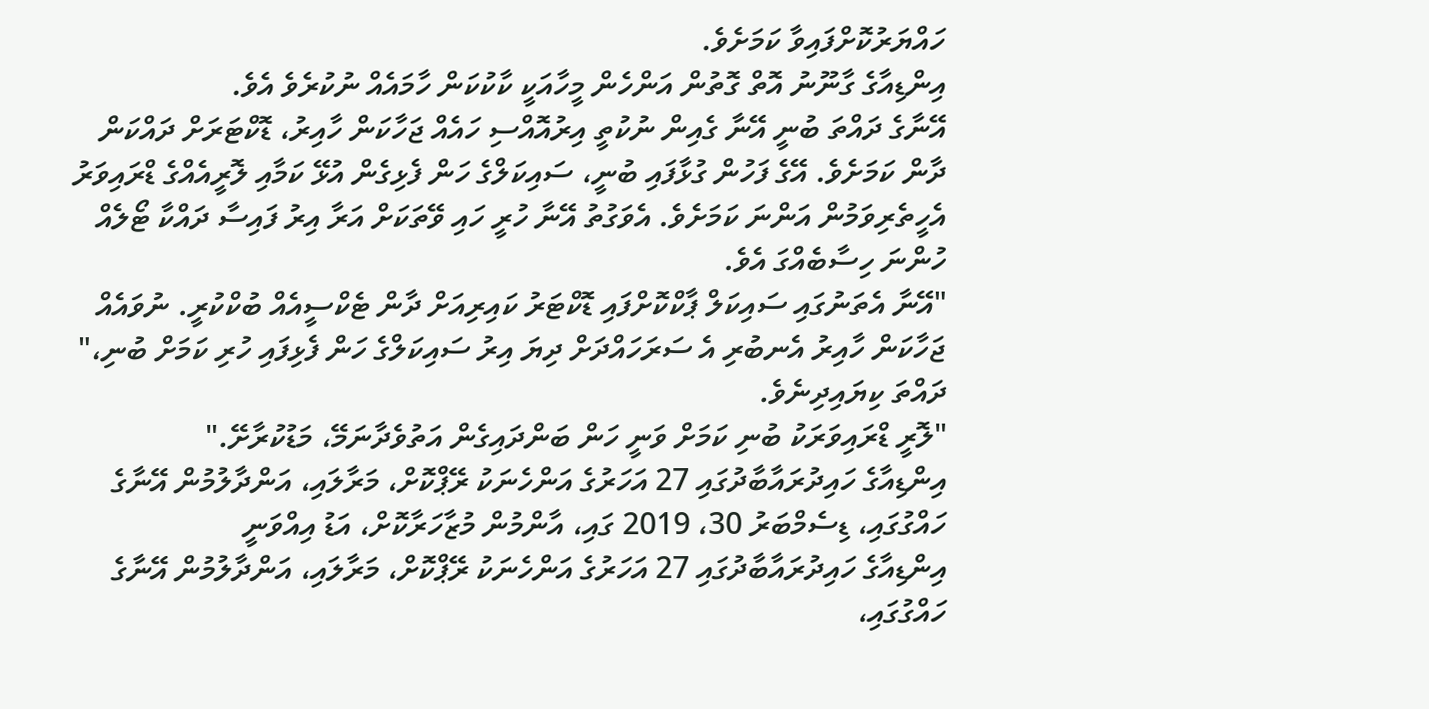ހައްޔަރުކޮށްފައިވާ ކަމަށެވެ.
އިންޑިއާގެ ގާނޫނު އޮތް ގޮތުން އަންހެން މީހާއަކީ ކާކުކަން ހާމައެއް ނުކުރެވެ އެވެ.
އޭނާގެ ދައްތަ ބުނީ އޭނާ ގެއިން ނުކުތީ އިރުއޮއްސި ހައެއް ޖަހާކަން ހާއިރު، ޑޮކްޓަރަށް ދައްކަން ދާން ކަމަށެވެ. އޭގެ ފަހުން ގުޅާފައި ބުނީ، ސައިކަލްގެ ހަން ފެޅިގެން އުޅޭ ކަމާއި ލޮރީއެއްގެ ޑްރައިވަރު އެހީތެރިވަމުން އަންނަ ކަމަށެވެ. އެވަގުތު އޭނާ ހުރީ ހައި ވޭތަކަށް އަރާ އިރު ފައިސާ ދައްކާ ޓޯލެއް ހުންނަ ހިސާބެއްގަ އެވެ.
"އޭނާ އެތަނުގައި ސައިކަލް ޕާކްކޮށްފައި ޑޮކްޓަރު ކައިރިއަށް ދާން ޓެކްސީއެއް ބުކްކުރީ. ނުވައެއް ޖަހާކަން ހާއިރު އެނބުރި އެ ސަރަހައްދަށް ދިޔަ އިރު ސައިކަލްގެ ހަން ފެޅިފައި ހުރި ކަމަށް ބުނި،" ދައްތަ ކިޔައިދިނެވެ.
"ލޮރީ ޑްރައިވަރަކު ބުނި ކަމަށް ވަނީ ހަން ބަންދައިގެން އަތުވެދާނަމޭ، މަޑުކުރާށޭ."
އިންޑިއާގެ ހައިދުރައާބާދުގައި 27 އަހަރުގެ އަންހެނަކު ރޭޕްކޮށް، މަރާލައި، އަންދާލުމުން އޭނާގެ ހައްގުގައި، ޑިސެމްބަރު 30، 2019 ގައި، އާންމުން މުޒާހަރާކޮށް، އަޑު އިއްވަނީ
އިންޑިއާގެ ހައިދުރައާބާދުގައި 27 އަހަރުގެ އަންހެނަކު ރޭޕްކޮށް، މަރާލައި، އަންދާލުމުން އޭނާގެ ހައްގުގައި،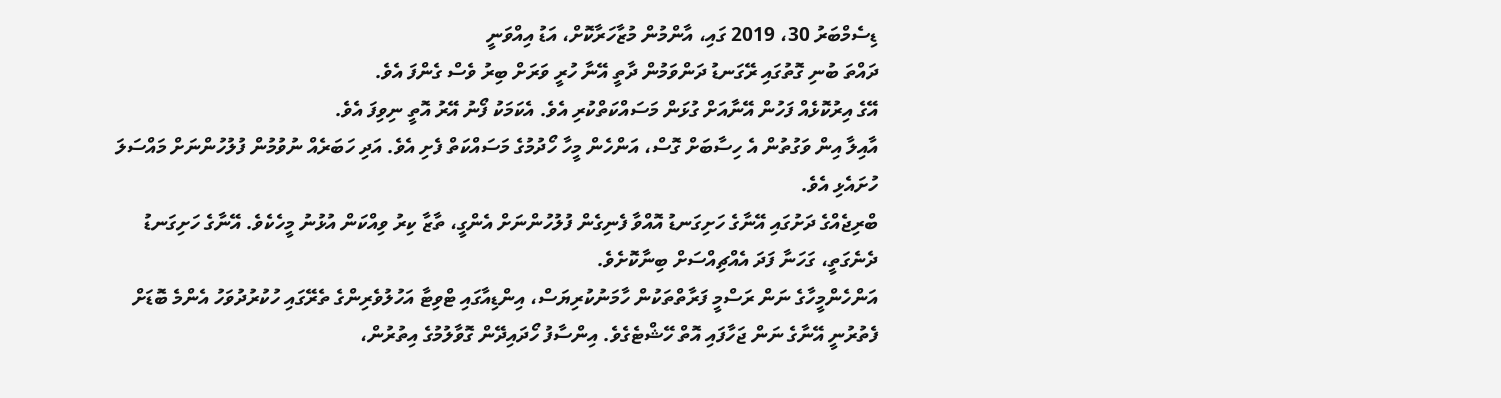ޑިސެމްބަރު 30، 2019 ގައި، އާންމުން މުޒާހަރާކޮށް، އަޑު އިއްވަނީ
ދައްތަ ބުނި ގޮތުގައި ރޭގަނޑު ދަންވަމުން ދާތީ އޭނާ ހުރީ ވަރަށް ބިރު ވެސް ގެންފަ އެވެ.
އޭގެ އިރުކޮޅެއް ފަހުން އޭނާއަށް ގުޅަން މަސައްކަތްކުރި އެވެ. އެކަމަކު ފޯނު އޭރު އޮތީ ނިވިފަ އެވެ.
އާއިލާ އިން ވަގުތުން އެ ހިސާބަށް ގޮސް، އަންހެން މީހާ ހޯދުމުގެ މަސައްކަތް ފެށި އެވެ. އަދި ހަބަރެއް ނުވުމުން ފުލުހުންނަށް މައްސަލަ ހުށައެޅި އެވެ.
ބްރިޖެއްގެ ދަށުގައި އޭނާގެ ހަށިގަނޑު އޮއްވާ ފެނިގެން ފުލުހުންނަށް އެންގީ، ތާޒާ ކިރު ވިއްކަން އުޅުނު މީހެކެވެ. އޭނާގެ ހަށިގަނޑު ދެނެގަތީ، ގަހަނާ ފަދަ އެއްޗިއްސަށް ބިނާކޮށެވެ.
އަންހެންމީހާގެ ނަން ރަސްމީ ފަރާތްތަކުން ހާމަނުކުރިޔަސް، އިންޑިއާގައި ޓްވިޓާ އަހުލުވެރިންގެ ތެރޭގައި ހުކުރުދުވަހު އެންމެ ބޮޑަށް ފެތުރުނީ އޭނާގެ ނަން ޖަހާފައި އޮތް ހޭޝްޓެގެވެ. އިންސާފު ހޯދައިދޭން ގޮވާލުމުގެ އިތުރުން،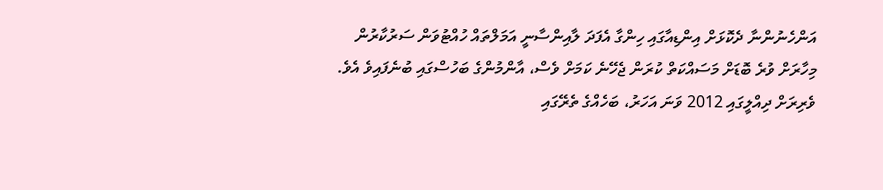އަންހެނުންނާ ދެކޮޅަށް އިންޑިއާގައި ހިންގާ އެފަދަ ލާއިންސާނީ އަމަލްތައް ހުއްޓުވަން ސަރުކާރުން މިހާރަށް ވުރެ ބޮޑަށް މަސައްކަތް ކުރަން ޖެހޭނެ ކަމަށް ވެސް، އާންމުންގެ ބަހުސްގައި ބުނެފައިވެ އެވެ.
ވެރިރަށް ދިއްލީގައި 2012 ވަނަ އަހަރު، ބަހެއްގެ ތެރޭގައި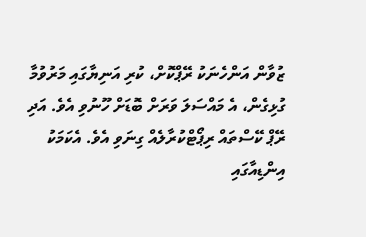ޒުވާން އަންހެނަކު ރޭޕްކޮށް، ކުރި އަނިޔާގައި މަރުވުމާ ގުޅިގެން، އެ މައްސަލަ ވަރަށް ބޮޑަށް ހޫނުވި އެވެ. އަދި ރޭޕް ކޭސްތައް ރިޕޯޓްކުރާލެއް ގިނަވި އެވެ. އެކަމަކު އިންޑިއާގައި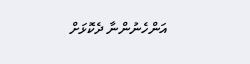އަންހެނުންނާ ދެކޮޅަށް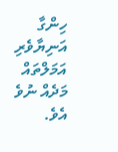ހިންގާ އަނިޔާވެރި އަމަލްތައް މަދެއް ނުވެ އެވެ.